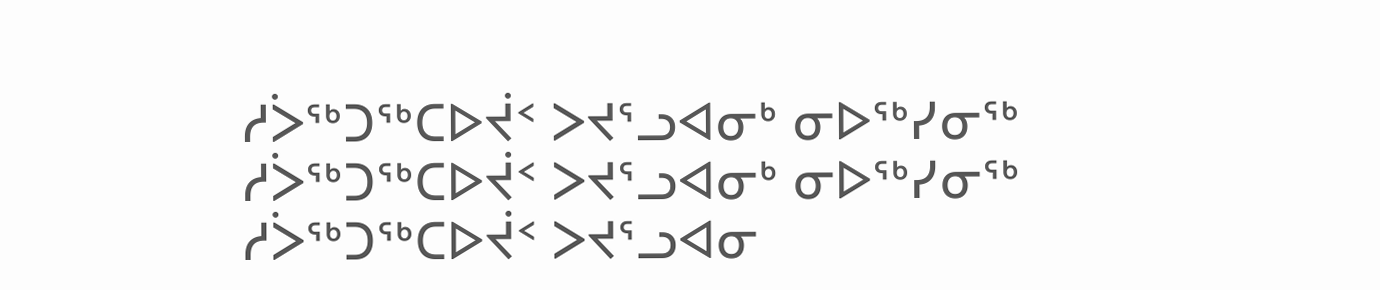ᓱᐴᖅᑐᖅᑕᐅᔫᑉ ᐳᔪᕐᓗᐊᓂᒃ ᓂᐅᖅᓯᓂᖅ
ᓱᐴᖅᑐᖅᑕᐅᔫᑉ ᐳᔪᕐᓗᐊᓂᒃ ᓂᐅᖅᓯᓂᖅ
ᓱᐴᖅᑐᖅᑕᐅᔫᑉ ᐳᔪᕐᓗᐊᓂ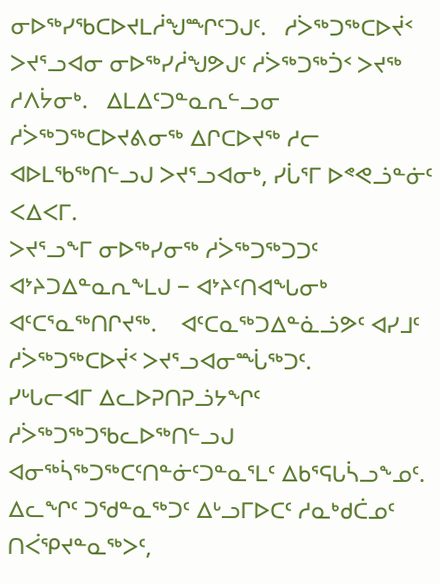ᓂᐅᖅᓯᖃᑕᐅᔪᒪᓲᖑᙱᑦᑐᒍᑦ.   ᓱᐴᖅᑐᖅᑕᐅᔫᑉ ᐳᔪᕐᓗᐊᓂ ᓂᐅᖅᓯᓲᖑᕗᒍᑦ ᓱᐴᖅᑐᖅᑑᑉ ᐳᔪᖅ ᓱᐱᔮᓂᒃ.   ᐃᒪᐃᑦᑐᓐᓇᕆᓪᓗᓂ ᓱᐴᖅᑐᖅᑕᐅᔪᕕᓂᖅ ᐃᒋᑕᐅᔪᖅ ᓱᓕ ᐊᐅᒪᖃᖅᑎᓪᓗᒍ ᐳᔪᕐᓗᐊᓂᒃ, ᓯᒑᕐᒥ ᐅᕝᕙᓘᓐᓃᑦ ᐸᐃᐸᒥ.
ᐳᔪᕐᓗᖕᒥ ᓂᐅᖅᓯᓂᖅ ᓱᐴᖅᑐᖅᑐᑐᑦ ᐊᔾᔨᑐᐃᓐᓇᕆᖕᒪᒍ − ᐊᔾᔨᑦᑎᐊᖓᓂᒃ ᐊᑦᑕᕐᓇᖅᑎᒋᔪᖅ.    ᐊᑦᑕᓇᖅᑐᐃᓐᓈᓘᕗᑦ ᐊᓯᒧᑦ ᓱᐴᖅᑐᖅᑕᐅᔫᑉ ᐳᔪᕐᓗᐊᓂᙶᖅᑐᑦ.
ᓯᒡᒐᓕᐊᒥ ᐃᓚᐅᕈᑎᕈᓘᔭᖏᑦ ᓱᐴᖅᑐᖅᑐᖃᓚᐅᖅᑎᓪᓗᒍ ᐊᓂᖅᓵᖅᑐᖅᑕᑦᑎᓐᓃᑦᑐᓐᓇᕐᒪᑦ ᐃᑲᕐᕋᒐᓵᓗᖕᓄᑦ.
ᐃᓚᖏᑦ ᑐᖁᓐᓇᖅᑐᑦ ᐃᒡᓗᒥᐅᑕᑦ ᓱᓇᒃᑯᑖᓄᑦ ᑎᐹᕿᔪᓐᓇᖅᐳᑦ,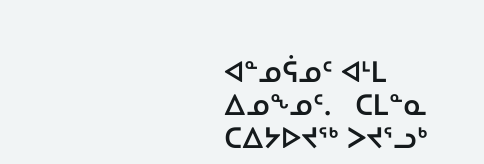ᐊᓐᓄᕌᓄᑦ ᐊᒻᒪ ᐃᓄᖕᓄᑦ.   ᑕᒪᓐᓇ ᑕᐃᔭᐅᔪᖅ ᐳᔪᕐᓗᒃ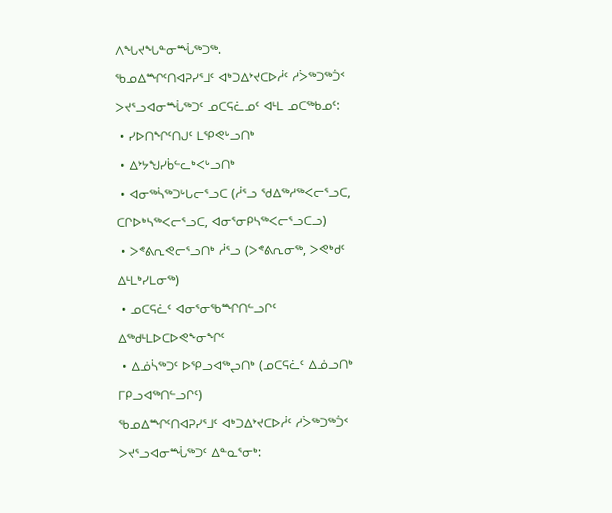ᐱᖓᔪᖓᓐᓂᙶᖅᑐᖅ.
ᖃᓄᐃᙱᑦᑎᐊᕈᓯᕐᒧᑦ ᐊᒃᑐᐃᔾᔪᑕᐅᓲᑦ ᓱᐴᖅᑐᖅᑑᑉ ᐳᔪᕐᓗᐊᓂᙶᖅᑐᑦ ᓄᑕᕋᓛᓄᑦ ᐊᒻᒪ ᓄᑕᖅᑲᓄᑦ:
 • ᓯᐅᑎᖏᑦᑎᒍᑦ ᒪᕿᕙᒡᓗᑎᒃ
 • ᐃᔾᔭᖑᓯᑳᓪᓚᒃᐸᒡᓗᑎᒃ
 • ᐊᓂᖅᓵᖅᑐᒡᒐᓕᕐᓗᑕ (ᓲᕐᓗ ᖁᐃᖅᓱᖅᐸᓕᕐᓗᑕ, ᑕᒋᐅᒃᓴᖅᐸᓕᕐᓗᑕ, ᐊᓂᕐᓂᑭᓴᖅᐸᓕᕐᓗᑕᓗ)
 • ᐳᕝᕕᕆᕙᓕᕐᓗᑎᒃ ᓲᕐᓗ (ᐳᕝᕕᕆᓂᖅ, ᐳᕙᒃᑯᑦ ᐃᒻᒪᒃᓯᒪᓂᖅ)
 • ᓄᑕᕋᓛᑦ ᐊᓂᕐᓂᖃᙱᑎᓪᓗᒋᑦ ᐃᖅᑯᒻᒪᐅᑕᐅᕙᖕᓂᖏᑦ
 • ᐃᓅᓵᖅᑐᑦ ᐅᕿᓗᐊᖅᖢᑎᒃ (ᓄᑕᕋᓛᑦ ᐃᓅᓗᑎᒃ ᒥᑭᓗᐊᖅᑎᓪᓗᒋᑦ)
ᖃᓄᐃᙱᑦᑎᐊᕈᓯᕐᒧᑦ ᐊᒃᑐᐃᔾᔪᑕᐅᓲᑦ ᓱᐴᖅᑐᖅᑑᑉ ᐳᔪᕐᓗᐊᓂᙶᖅᑐᑦ ᐃᓐᓇᕐᓂᒃ: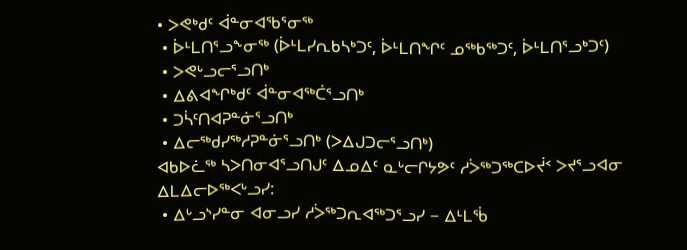• ᐳᕙᒃᑯᑦ ᐋᓐᓂᐊᖃᕐᓂᖅ
 • ᐆᒻᒪᑎᕐᓗᖕᓂᖅ (ᐆᒻᒪᓯᕆᑲᓴᒃᑐᑦ, ᐆᒻᒪᑎᖏᑦ ᓄᖅᑲᖅᑐᑦ, ᐆᒻᒪᑎᕐᓗᒃᑐᑦ)
 • ᐳᕙᒡᓗᓕᕐᓗᑎᒃ
 • ᐃᕕᐊᖏᒃᑯᑦ ᐋᓐᓂᐊᖅᑖᕐᓗᑎᒃ
 • ᑐᓵᑦᑎᐊᕈᓐᓃᕐᓗᑎᒃ
 • ᐃᓕᖅᑯᓯᖅᓱᕈᓐᓃᕐᓗᑎᒃ (ᐳᐃᒍᑐᓕᕐᓗᑎᒃ)
ᐊᑲᐅᓛᖅ ᓴᐳᑎᓂᐊᕐᓗᑎᒍᑦ ᐃᓄᐃᑦ ᓇᒡᓕᒋᔭᕗᑦ ᓱᐴᖅᑐᖅᑕᐅᔫᑉ ᐳᔪᕐᓗᐊᓂ ᐃᒪᐃᓕᐅᖅᐸᒡᓗᓯ:
 • ᐃᒡᓗᔅᓯᓐᓂ ᐊᓂᓗᓯ ᓱᐴᖅᑐᕆᐊᖅᑐᕐᓗᓯ − ᐃᒻᒪᖄ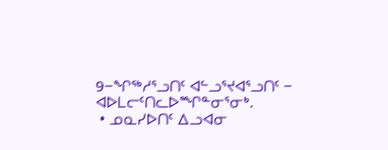9−ᖏᖅᓱᕐᓗᑎᑦ ᐊᓪᓗᕐᔪᐊᕐᓗᑎᑦ − ᐊᐅᒪᓕᑦᑎᓚᐅᙱᓐᓂᕐᓂᒃ.
 • ᓄᓇᓯᐅᑎᑦ ᐃᓗᐊᓂ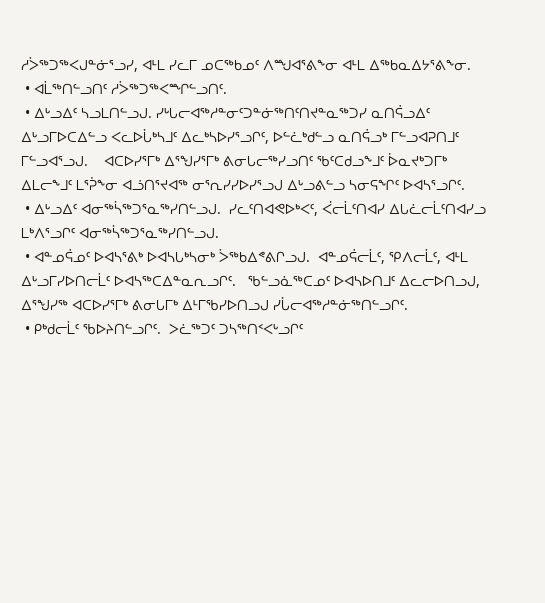ᓱᐴᖅᑐᖅᐸᒍᓐᓃᕐᓗᓯ, ᐊᒻᒪ ᓯᓚᒥ ᓄᑕᖅᑲᓄᑦ ᐱᙳᐊᕐᕕᖕᓂ ᐊᒻᒪ ᐃᖅᑲᓇᐃᔭᕐᕕᖕᓂ.
 • ᐊᒫᖅᑎᓪᓗᑎᑦ ᓱᐴᖅᑐᖅᐸᙱᓪᓗᑎᑦ.
 • ᐃᒡᓗᐃᑦ ᓴᓗᒪᑎᓪᓗᒍ. ᓯᒡᒐᓕᐊᖅᓱᓐᓂᑦᑐᓐᓃᖅᑎᑦᑎᔪᓐᓇᖅᑐᓯ ᓇᑎᕌᓗᐃᑦ ᐃᒡᓗᒥᐅᑕᐃᓪᓗ ᐸᓚᐅᒑᒃᓴᒧᑦ ᐃᓚᒃᓴᐅᓯᕐᓗᒋᑦ, ᐅᓪᓛᒃᑯᓪᓗ ᓇᑎᕌᓗᒃ ᒥᓪᓗᐊᕈᑎᒧᑦ ᒥᓪᓗᐊᕐᓗᒍ.    ᐊᑕᐅᓯᕐᒥᒃ ᐃᕐᖑᓯᕐᒥᒃ ᕕᓂᒐᓕᖅᓯᓗᑎᑦ ᖃᑦᑕᑯᓗᖕᒧᑦ ᐆᓇᔪᒃᑐᒥᒃ ᐃᒪᓕᖕᒧᑦ ᒪᕐᕉᖕᓂ ᐊᓘᑎᕐᔪᐊᖅ ᓂᕐᕆᓯᓯᐅᓯᕐᓗᒍ ᐃᒡᓗᕕᓪᓗ ᓴᓂᕋᖏᑦ ᐅᐊᓴᕐᓗᒋᑦ.
 • ᐃᒡᓗᐃᑦ ᐊᓂᖅᓵᖅᑐᕐᓇᖅᓯᑎᓪᓗᒍ.  ᓯᓚᑦᑎᐊᕙᐅᒃᐸᑦ, ᐹᓕᒫᑦᑎᐊᓯ ᐃᒐᓛᓕᒫᑦᑎᐊᓯᓗ ᒪᒃᐱᕐᓗᒋᑦ ᐊᓂᖅᓵᖅᑐᕐᓇᖅᓯᑎᓪᓗᒍ.
 • ᐊᓐᓄᕌᓄᑦ ᐅᐊᓴᕐᕕᒃ ᐅᐊᓴᒐᒃᓴᓂᒃ ᐴᖅᑲᐃᕝᕕᒋᓗᒍ.  ᐊᓐᓄᕌᓕᒫᑦ, ᕿᐱᓕᒫᑦ, ᐊᒻᒪ ᐃᒡᓗᒥᓯᐅᑎᓕᒫᑦ ᐅᐊᓴᖅᑕᐃᓐᓇᕆᓗᒋᑦ.   ᖃᓪᓗᓈᖅᑕᓄᑦ ᐅᐊᓴᐅᑎᒧᑦ ᐃᓚᓕᐅᑎᓗᒍ, ᐃᕐᖑᓯᖅ ᐊᑕᐅᓯᕐᒥᒃ ᕕᓂᒐᒥᒃ ᐃᒻᒥᖃᓯᐅᑎᓗᒍ ᓯᒑᓕᐊᖅᓱᓐᓃᖅᑎᓪᓗᒋᑦ.
 • ᑭᒃᑯᓕᒫᑦ ᖃᐅᔨᑎᓪᓗᒋᑦ.  ᐳᓛᖅᑐᑦ ᑐᓴᖅᑎᑉᐸᒡᓗᒋᑦ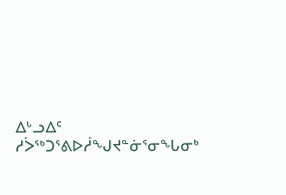ᐃᒡᓗᐃᑦ ᓱᐴᖅᑐᕐᕕᐅᓲᖑᔪᓐᓃᕐᓂᖓᓂᒃ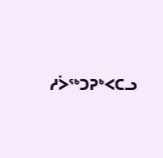ᓱᐴᖅᑐᕈᒃᐸᑕᓗ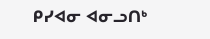ᑭᓯᐊᓂ ᐊᓂᓗᑎᒃ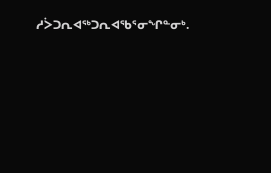ᓱᐴᑐᕆᐊᖅᑐᕆᐊᖃᕐᓂᖏᓐᓂᒃ.